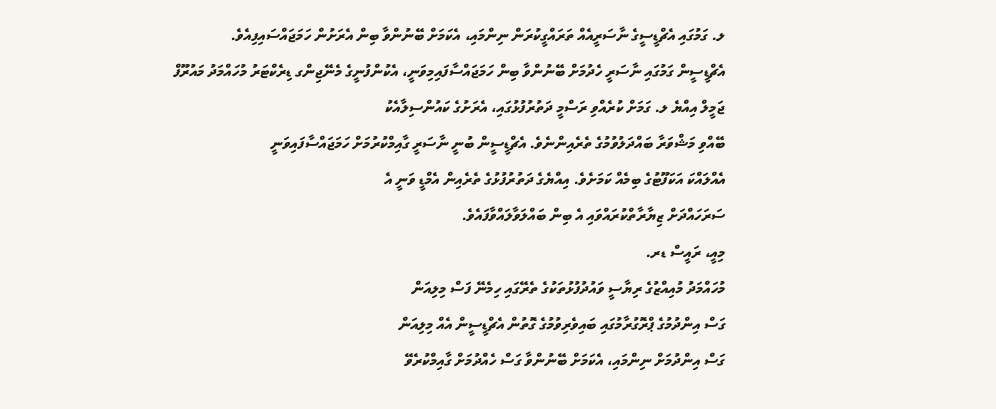ލ. ގަމުގައި އެޗްޑީސީގެ ނާސަރީއެއް ތަރައްގީކުރަން ނިންމައި، އެކަމަށް ބޭނުންވާ ބިން އެރަށުން ހަމަޖައްސައިފިއެވެ.
އެޗްޑީސީން ގަމުގައި ނާސަރީ ހެދުމަށް ބޭނުންވާ ބިން ހަމަޖައްސާފައިމިވަނީ، އެކުންފުނީގެ މެނޭޖިންގ ޑިރެކްޓަރު މުހައްމަދު މައުރޫފް
ޖަމީލް އިއްޔެ ލ. ގަމަށް ކުރެއްވި ރަސްމީ ދަތުރުފުޅުގައި، އެރަށުގެ ކައުންސިލާއެކު
ބޭއްވި މަޝްވަރާ ބައްދަލުވުމުގެ ތެރެއިންނެވެ. އެޗްޑީސީން ބުނީ ނާސަރީ ގާއިމްކުރުމަށް ހަމަޖައްސާފައިވަނީ
އެއްލައްކަ އަކަފޫޓުގެ ބިމެއް ކަމަށެވެ. އިއްޔެގެ ދަތުރުފުޅުގެ ތެރެއިން އެމްޑީ ވަނީ އެ
ސަރަހައްދަށް ޒިޔާރާތްކުރައްވައި އެ ބިން ބައްލަވާލައްވާފައެވެ.
މިއީ، ރައީސް ޑރ.
މުހައްމަދު މުއިއްޒުގެ ރިޔާސީ ވައުދުފުޅުތަކުގެ ތެރޭގައި ހިމެނޭ ފަސް މިލިއަން
ގަސް އިންދުމުގެ ޕްރޮގުރާމުގައި ބައިވެރިވުމުގެ ގޮތުން އެޗްޑީސީން އެއް މިލިއަން
ގަސް އިންދުމަށް ނިންމައި، އެކަމަށް ބޭނުންވާ ގަސް ހެއްދުމަށް ގާއިމްކުރެވޭ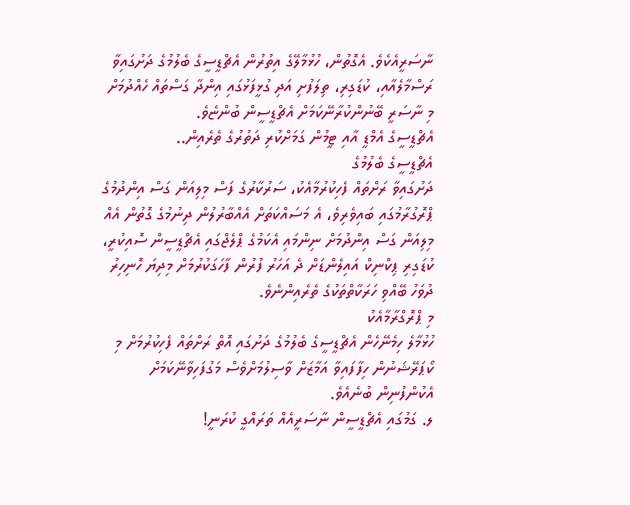ނާސަރީއެކެވެ. އެގޮތުން، ހުޅުމާލޭގެ އިތުރުން އެޗްޑީސީގެ ބެލުމުގެ ދަށުގައިވާ
ރަސްމާލެއާއި، ކުޑަގިރި، ތިލަފުށި އަދި ގުޅީފަޅުގައި އިންދާ ގަސްތައް ހެއްދުމަށް
މި ނާސަރީ ބޭނުންކުރާނޭކަމަށް އެޗްޑީސީން ބުންޏެވެ.
އެޗްޑީސީގެ އެމްޑީ އާއި ޓީމުން ގަމަށްކުރި ދަތުރުގެ ތެރެއިން..
އެޗްޑީސީގެ ބެލުމުގެ
ދަށުގައިވާ ރަށްތައް ފެހިކުރުމާއެކު، ސަރުކާރުގެ ފަސް މިލިއަން ގަސް އިންދުމުގެ
ޕްރޮގުރާމުގައި ބައިވެރިވެ، އެ މަސައްކަތަށް އެއްބާރުލުން ދިނުމުގެ ގޮތުން އެއް
މިލިއަން ގަސް އިންދުމަށް ނިންމައި އެކަމުގެ ޕްލެޖްގައި އެޗްޑީސީން ސޮއިކުރީ،
ކުޑަގިރި ޕިކްނިކް އައިލެންޑަށް ދެ އަހަރު ފުރުން ފާހަގަކުރުމަށް މިދިޔަ ހޮނިހިރު
ދުވަހު ބޭއްވި ހަރަކާތްތަކުގެ ތެރެއިންނެވެ.
މި ޕްރޮގްރާމާއެކު
ހުޅުމާލެ ހިމެނޭހެން އެޗްޑީސީގެ ބެލުމުގެ ދަށުގައި އޮތް ރަށްތައް ފެހިކުރުމަށް މި
ކޯޕަރޭޝަނުން ހިފާފައިވާ އަމާޒަށް ވާސިލުމަށްވެސް މަގުފަހިވާނޭކަމަށް އެކުންފުނިން ބުނެއެވެ.
ލ. ގަމުގައި އެޗްޑީސީން ނާސަރީއެއް ތަރައްގީ ކުރަނީ!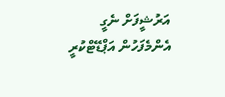އަރުޝީފަށް ނެގީ
އެންމެފަހުން އަޕްޑޭޓްކުރީ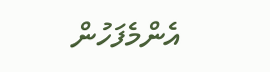އެންމެފަހުން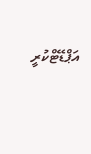އަޕްޑޭޓްކުރީ